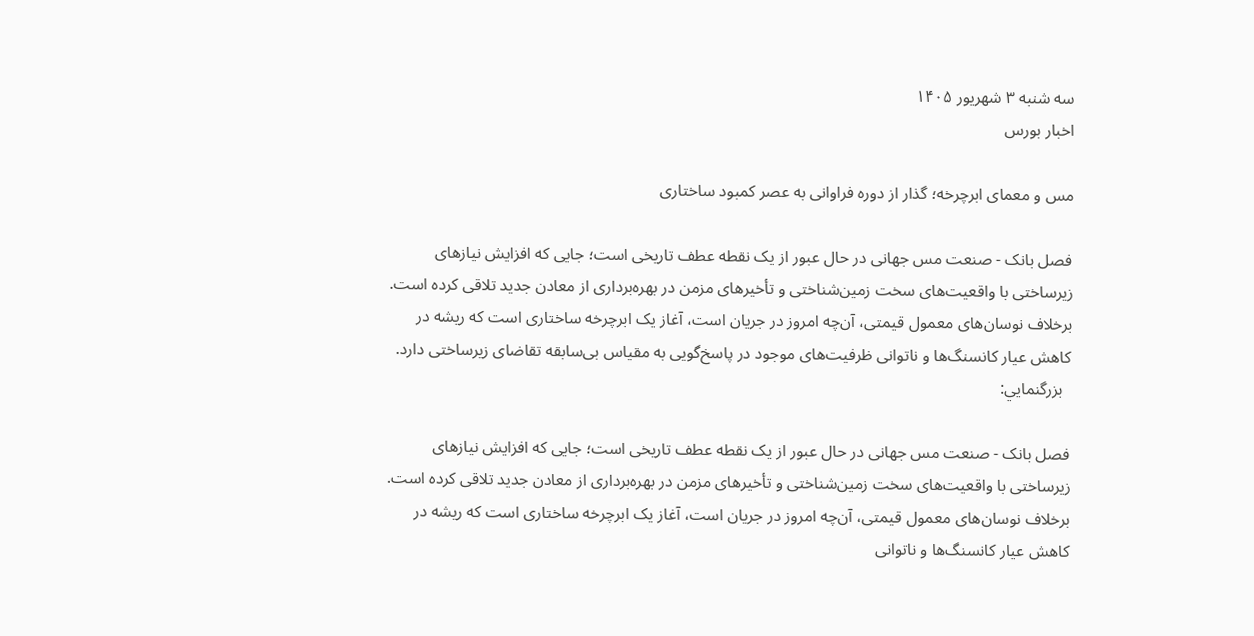سه شنبه ۳ شهريور ۱۴۰۵
اخبار بورس

مس و معمای ابرچرخه؛ گذار از دوره فراوانی به عصر کمبود ساختاری

فصل بانک - صنعت مس جهانی در حال عبور از یک نقطه عطف تاریخی است؛ جایی که افزایش نیازهای زیرساختی با واقعیت‌های سخت زمین‌شناختی و تأخیرهای مزمن در بهره‌برداری از معادن جدید تلاقی کرده است. برخلاف نوسان‌های معمول قیمتی، آن‌چه امروز در جریان است، آغاز یک ابرچرخه ساختاری است که ریشه در کاهش عیار کانسنگ‌ها و ناتوانی ظرفیت‌های موجود در پاسخ‌گویی به مقیاس بی‌سابقه تقاضای زیرساختی دارد.
  بزرگنمايي:

فصل بانک - صنعت مس جهانی در حال عبور از یک نقطه عطف تاریخی است؛ جایی که افزایش نیازهای زیرساختی با واقعیت‌های سخت زمین‌شناختی و تأخیرهای مزمن در بهره‌برداری از معادن جدید تلاقی کرده است. برخلاف نوسان‌های معمول قیمتی، آن‌چه امروز در جریان است، آغاز یک ابرچرخه ساختاری است که ریشه در کاهش عیار کانسنگ‌ها و ناتوانی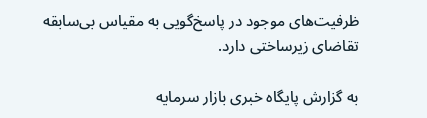ظرفیت‌های موجود در پاسخ‌گویی به مقیاس بی‌سابقه تقاضای زیرساختی دارد.

به گزارش پایگاه خبری بازار سرمایه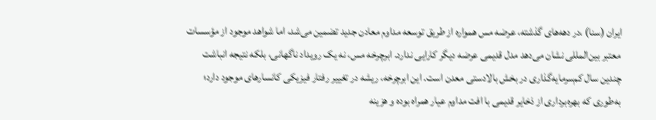ایران (سنا) ،در دهه‌های گذشته، عرضه مس همواره از طریق توسعه مداوم معادن جدید تضمین می‌شد، اما شواهد موجود از مؤسسات معتبر بین‌المللی نشان می‌دهد مدل قدیمی عرضه دیگر کارایی ندارد. ابرچرخه مس، نه یک رویداد ناگهانی، بلکه نتیجه‌ انباشت چندین سال کم‌سرمایه‌گذاری در بخش بالادستی معدن است. این ابرچرخه، ریشه در تغییر رفتار فیزیکی کانسارهای موجود دارد؛ به‌طوری که بهره‌برداری از ذخایر قدیمی با افت مداوم عیار همراه بوده و هزینه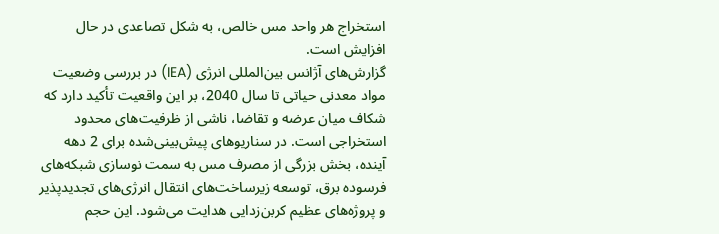استخراج هر واحد مس خالص، به شکل تصاعدی در حال افزایش است.
گزارش‌های آژانس بین‌المللی انرژی (IEA) در بررسی وضعیت مواد معدنی حیاتی تا سال 2040، بر این واقعیت تأکید دارد که شکاف میان عرضه و تقاضا، ناشی از ظرفیت‌های محدود استخراجی است. در سناریوهای پیش‌بینی‌شده برای 2 دهه آینده، بخش بزرگی از مصرف مس به سمت نوسازی شبکه‌های فرسوده برق، توسعه زیرساخت‌های انتقال انرژی‌های تجدیدپذیر و پروژه‌های عظیم کربن‌زدایی هدایت می‌شود. این حجم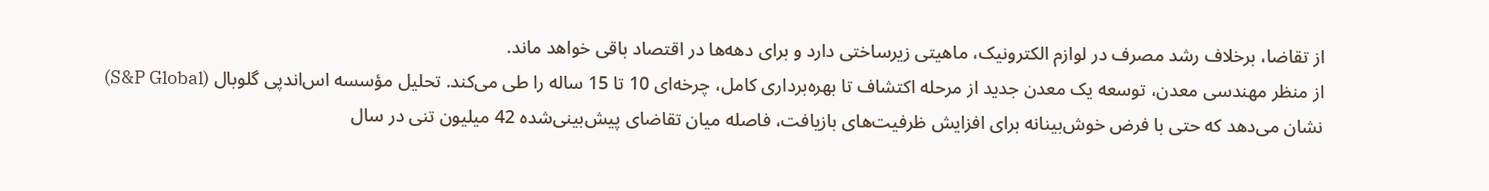از تقاضا، برخلاف رشد مصرف در لوازم الکترونیک، ماهیتی زیرساختی دارد و برای دهه‌ها در اقتصاد باقی خواهد ماند.
از منظر مهندسی معدن، توسعه یک معدن جدید از مرحله اکتشاف تا بهره‌برداری کامل، چرخه‌ای 10 تا 15 ساله را طی می‌کند. تحلیل مؤسسه اس‌اندپی گلوبال (S&P Global) نشان می‌دهد که حتی با فرض خوش‌بینانه برای افزایش ظرفیت‌های بازیافت، فاصله میان تقاضای پیش‌بینی‌شده 42 میلیون تنی در سال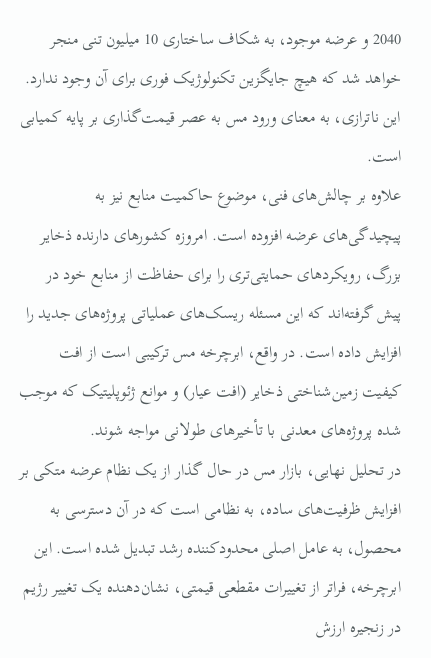2040 و عرضه موجود، به شکاف ساختاری 10 میلیون تنی منجر خواهد شد که هیچ جایگزین تکنولوژیک فوری برای آن وجود ندارد. این ناترازی، به معنای ورود مس به عصر قیمت‌گذاری بر پایه کمیابی است.
علاوه بر چالش‌های فنی، موضوع حاکمیت منابع نیز به پیچیدگی‌های عرضه افزوده است. امروزه کشورهای دارنده ذخایر بزرگ، رویکردهای حمایتی‌تری را برای حفاظت از منابع خود در پیش گرفته‌اند که این مسئله ریسک‌های عملیاتی پروژه‌های جدید را افزایش داده است. در واقع، ابرچرخه مس ترکیبی است از افت کیفیت زمین‌شناختی ذخایر (افت عیار) و موانع ژئوپلیتیک که موجب شده پروژه‌های معدنی با تأخیرهای طولانی مواجه شوند.
در تحلیل نهایی، بازار مس در حال گذار از یک نظام عرضه متکی بر افزایش ظرفیت‌های ساده، به نظامی است که در آن دسترسی به محصول، به عامل اصلی محدودکننده رشد تبدیل شده است. این ابرچرخه، فراتر از تغییرات مقطعی قیمتی، نشان‌دهنده یک تغییر رژیم در زنجیره ارزش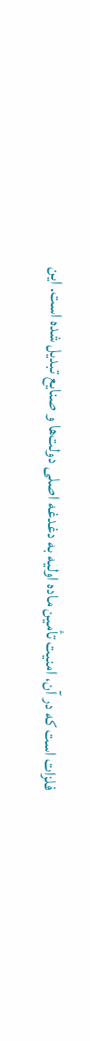فلزات است که در آن، امنیت تأمین ماده اولیه به دغدغه اصلی دولت‌ها و صنایع تبدیل شده است. این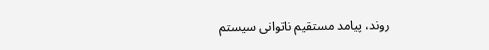روند، پیامد مستقیم ناتوانی سیستم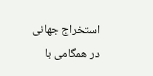استخراج جهانی در همگامی با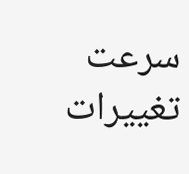سرعت تغییرات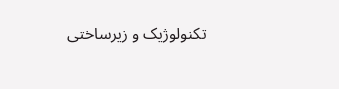تکنولوژیک و زیرساختی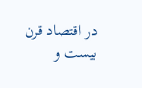در اقتصاد قرن بیست و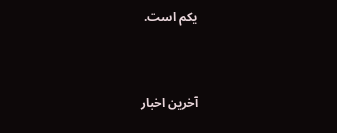یکم است.


آخرین اخبار